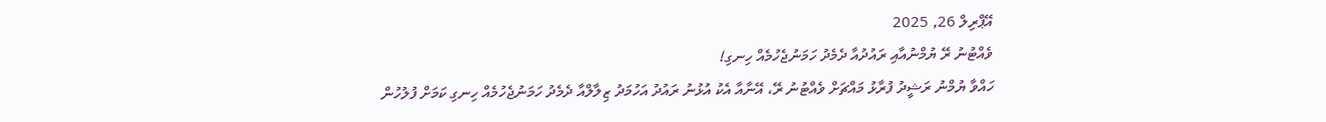އޭޕްރިލް 26, 2025
ވެއްޓުނު ރޭ ޔުމްނުއާއި ރައުދުއާ ދެމެދު ހަމަނުޖެހުމެއް ހިނގި!
ހައްވާ ޔުމްނު ރަޝީދު ފުރާޅު މައްޗަށް ވެއްޓުނު ރޭ، އޭނާއާ އެކު އުޅުނު ރައުދު އަހުމަދު ޒިލާލްއާ ދެމެދު ހަމަނުޖެހުމެއް ހިނގި ކަމަށް ފުލުހުން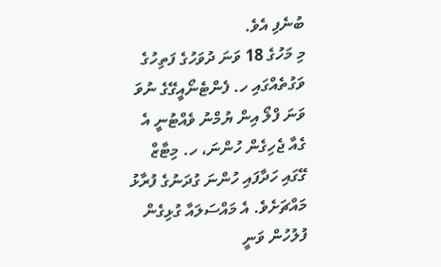ބުނެފި އެވެ.
މި މަހުގެ 18 ވަނަ ދުވަހުގެ ފަތިހުގެ ވަގުތެއްގައި ހ. ފެންޓެނޯއީގޭގެ ނުވަ ވަނަ ފްލޯ އިން ޔުމްނު ވެއްޓުނީ އެ ގެއާ ޖެހިގެން ހުންނަ، ހ. މިޓާޒް ގޭގައި ހަދާފައި ހުންނަ ގުދަނުގެ ފުރާޅު މައްޗަށެވެ. އެ މައްސަލައާ ގުޅިގެން ފުލުހުން ވަނީ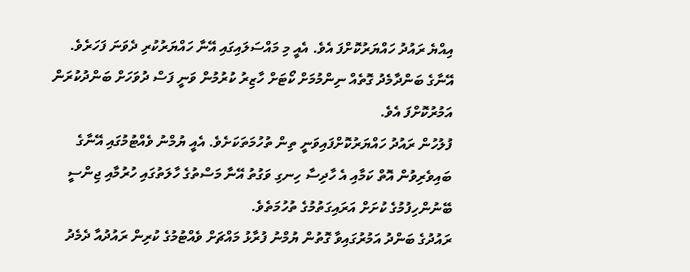އިއްޔެ ރައުދު ހައްޔަރުކޮށްފަ އެވެ. އެއީ މި މައްސަލައިގައި އޭނާ ހައްޔަރުކުރި ދެވަނަ ފަހަރެވެ.
އޭނާގެ ބަންދާމެދު ގޮތެއް ނިންމުމަށް ކޯޓަށް ހާޒިރު ކުރުމުން ވަނީ ފަސް ދުވަހަށް ބަންދުކުރަން އަމުރުކޮށްފަ އެވެ.
ފުލުހުން ރައުދު ހައްޔަރުކޮށްފައިވަނީ ތިން ތުހުމަތަކަށެވެ. އެއީ ޔުމްނު ވެއްޓުމުގައި އޭނާގެ ބައިވެރިވުން އޮތް ކަމާއި އެ ހާދިސާ ހިނގި ވަގުތު އޭނާ މަސްތުގެ ހާލަތުގައި ހުރުމާއި ޖިންސީ ބޭނުންހިފުމުގެ ކުށަށް އަރައިގަތުމުގެ ތުހުމަތެވެ.
ރައުދުގެ ބަންދު އަމުރުގައިވާ ގޮތުން ޔުމްނު ފުރާޅު މައްޗަށް ވެއްޓުމުގެ ކުރިން ރައުދުއާ ދެމެދު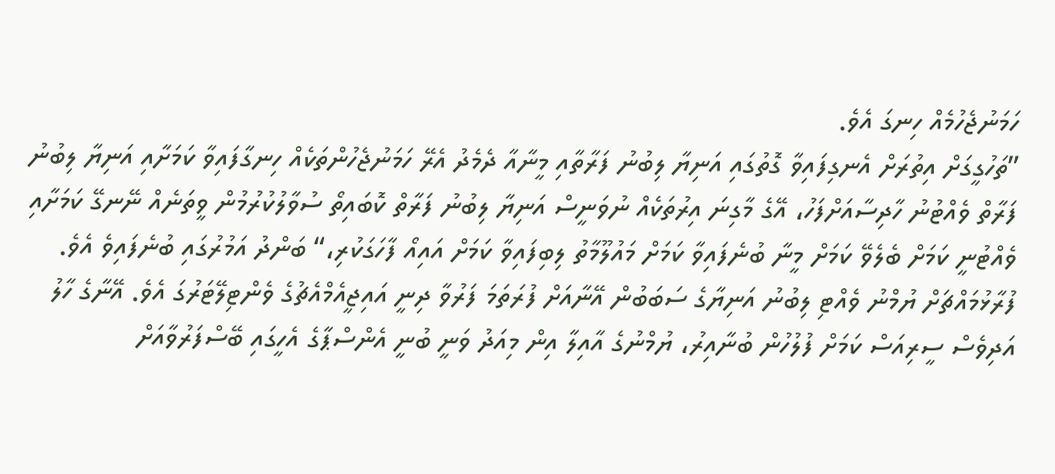ހަމަނުޖެހުމެއް ހިނގަ އެވެ.
”ތަހުގީގަށް އިތުރަށް އެނގިފައިވާ ގޮތުގައި އަނިޔާ ލިބުނު ފަރާތާއި މީނާއާ ދެމެދު އެރޭ ހަމަނުޖެހުންތަކެއް ހިނގާފައިވާ ކަމަށާއި އަނިޔާ ލިބުނު ފަރާތް ވެއްޓުނު ހާދިސާއަށްފަހު، އޭގެ މާގިނަ އިރުތަކެއް ނުވަނީސް އަނިޔާ ލިބުނު ފަރާތް ކޮބައިތޯ ސުވާލުކުރުމުން ވީތަނެއް ނޭނގޭ ކަމަށާއި ވެއްޓުނީ ކަމަށް ބެލެވޭ ކަމަށް މީނާ ބުނެފައިވާ ކަމަށް މައުލޫމާތު ލިބިފައިވާ ކަމަށް އައިއޯ ފާހަގަކުރި،“ ބަންދު އަމުރުގައި ބުނެފައިވެ އެވެ.
ފުރާޅުމައްޗަށް ޔުމްނު ވެއްޓި ލިބުނު އަނިޔާގެ ސަބަބުން އޭނާއަށް ފުރަތަމަ ފަރުވާ ދިނީ އައިޖީއެމްއެޗުގެ ވެންޓިލޭޓަރުގަ އެވެ. އޭނާގެ ހާލު އަދިވެސް ސީރިއަސް ކަމަށް ފުލުހުން ބުނާއިރު، ޔުމްނުގެ އާއިލާ އިން މިއަދު ވަނީ ބުނީ އެންސްޕާގެ އެހީގައި ބޭސްފަރުވާއަށް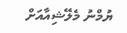ޔުމްނު މެލޭޝިއާއަށް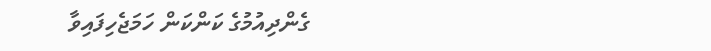ގެންދިއުމުގެ ކަންކަން ހަމަޖެހިފައިވާ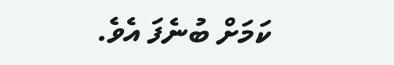ކަމަށް ބުނެފަ އެވެ.